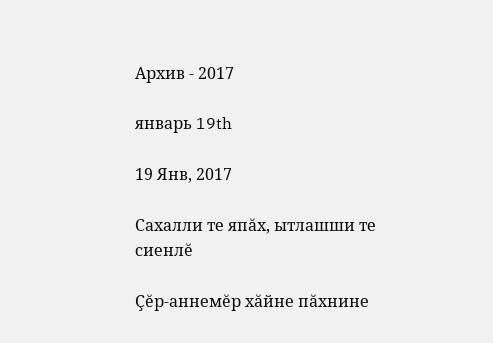Архив - 2017

январь 19th

19 Янв, 2017

Сахалли те япăх, ытлашши те сиенлĕ

Çĕр-аннемĕр хăйне пăхнине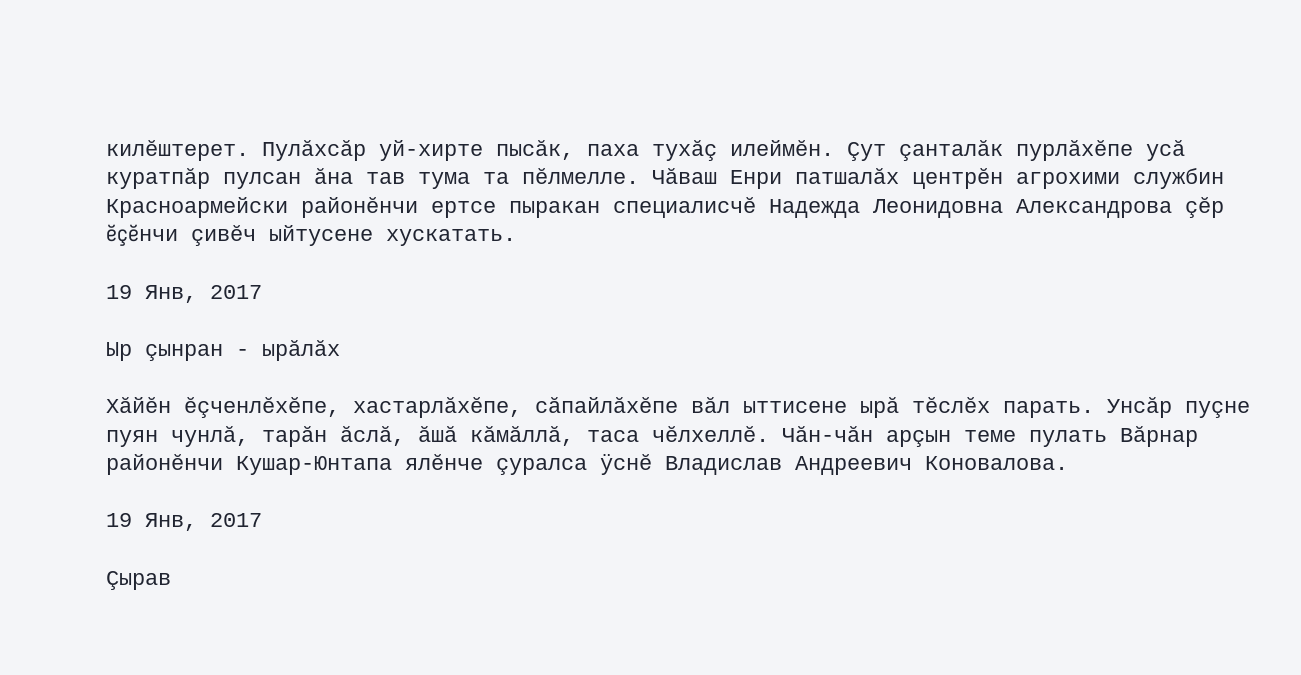килĕштерет. Пулăхсăр уй-хирте пысăк, паха тухăç илеймĕн. Çут çанталăк пурлăхĕпе усă куратпăр пулсан ăна тав тума та пĕлмелле. Чăваш Енри патшалăх центрĕн агрохими службин Красноармейски районĕнчи ертсе пыракан специалисчĕ Надежда Леонидовна Александрова çĕр ĕçĕнчи çивĕч ыйтусене хускатать.

19 Янв, 2017

Ыр çынран - ырăлăх

Хăйĕн ĕçченлĕхĕпе, хастарлăхĕпе, сăпайлăхĕпе вăл ыттисене ырă тĕслĕх парать. Унсăр пуçне пуян чунлă, тарăн ăслă, ăшă кăмăллă, таса чĕлхеллĕ. Чăн-чăн арçын теме пулать Вăрнар районĕнчи Кушар-Юнтапа ялĕнче çуралса ÿснĕ Владислав Андреевич Коновалова.

19 Янв, 2017

Çырав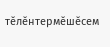тĕлĕнтермĕшĕсем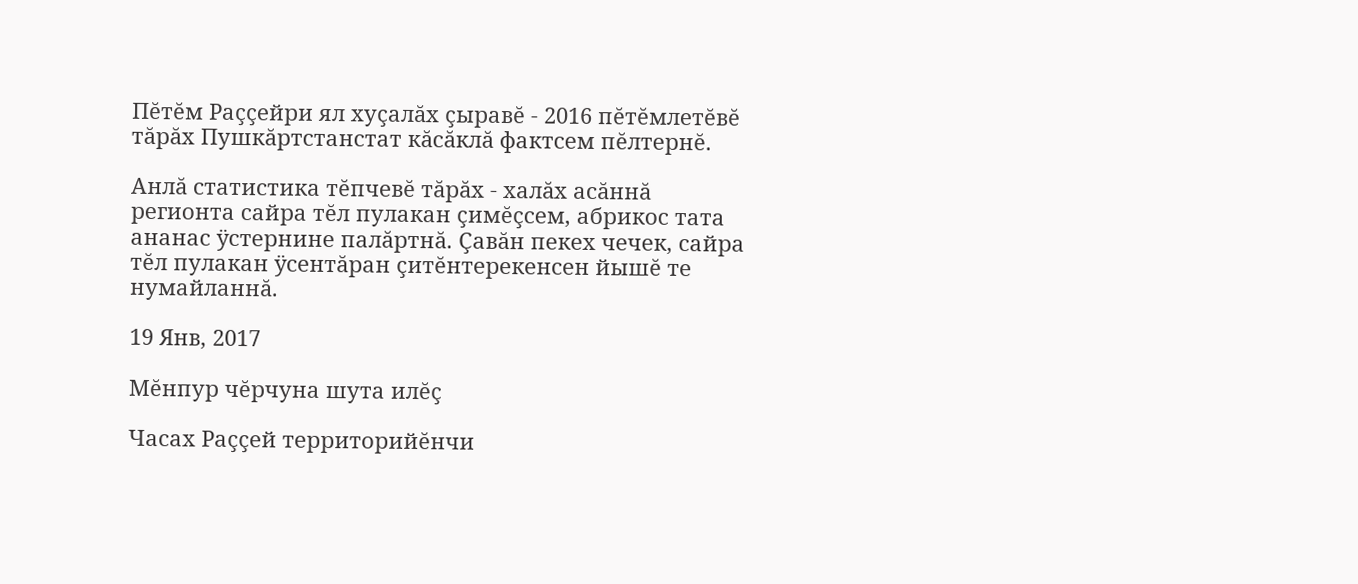Пĕтĕм Раççейри ял хуçалăх çыравĕ - 2016 пĕтĕмлетĕвĕ тăрăх Пушкăртстанстат кăсăклă фактсем пĕлтернĕ.

Анлă статистика тĕпчевĕ тăрăх - халăх асăннă регионта сайра тĕл пулакан çимĕçсем, абрикос тата ананас ÿстернине палăртнă. Çавăн пекех чечек, сайра тĕл пулакан ÿсентăран çитĕнтерекенсен йышĕ те нумайланнă.

19 Янв, 2017

Мĕнпур чĕрчуна шута илĕç

Часах Раççей территорийĕнчи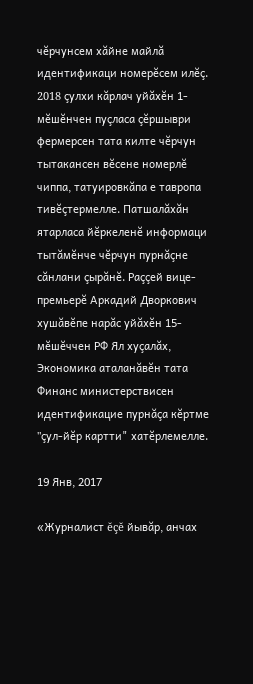чĕрчунсем хăйне майлă идентификаци номерĕсем илĕç. 2018 çулхи кăрлач уйăхĕн 1-мĕшĕнчен пуçласа çĕршыври фермерсен тата килте чĕрчун тытакансен вĕсене номерлĕ чиппа, татуировкăпа е тавропа тивĕçтермелле. Патшалăхăн ятарласа йĕркеленĕ информаци тытăмĕнче чĕрчун пурнăçне сăнлани çырăнĕ. Раççей вице-премьерĕ Аркадий Дворкович хушăвĕпе нарăс уйăхĕн 15-мĕшĕччен РФ Ял хуçалăх, Экономика аталанăвĕн тата Финанс министерствисен идентификацие пурнăçа кĕртме "çул-йĕр картти" хатĕрлемелле.

19 Янв, 2017

«Журналист ĕçĕ йывăр, анчах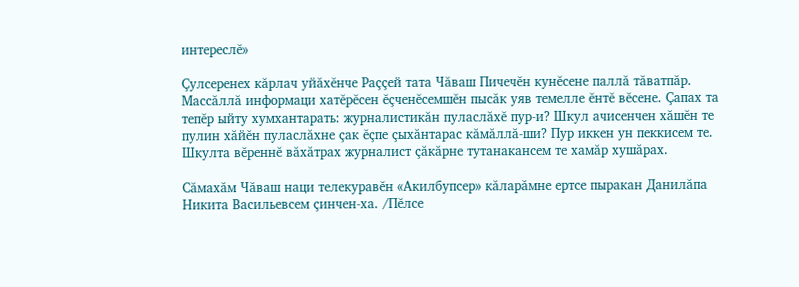интереслĕ»

Çулсеренех кăрлач уйăхĕнче Раççей тата Чăваш Пичечĕн кунĕсене паллă тăватпăр. Массăллă информаци хатĕрĕсен ĕçченĕсемшĕн пысăк уяв темелле ĕнтĕ вĕсене. Çапах та тепĕр ыйту хумхантарать: журналистикăн пуласлăхĕ пур-и? Шкул ачисенчен хăшĕн те пулин хăйĕн пуласлăхне çак ĕçпе çыхăнтарас кăмăллă-ши? Пур иккен ун пеккисем те. Шкулта вĕреннĕ вăхăтрах журналист çăкăрне тутанакансем те хамăр хушăрах.

Сăмахăм Чăваш наци телекуравĕн «Акилбупсер» кăларăмне ертсе пыракан Данилăпа Никита Васильевсем çинчен-ха. /Пĕлсе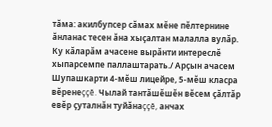тăма: акилбупсер сăмах мĕне пĕлтернине ăнланас тесен ăна хыçалтан малалла вулăр. Ку кăларăм ачасене вырăнти интереслĕ хыпарсемпе паллаштарать./ Арçын ачасем Шупашкарти 4-мĕш лицейре, 5-мĕш класра вĕренеççĕ. Чылай тантăшĕшĕн вĕсем çăлтăр евĕр çуталнăн туйăнаççĕ, анчах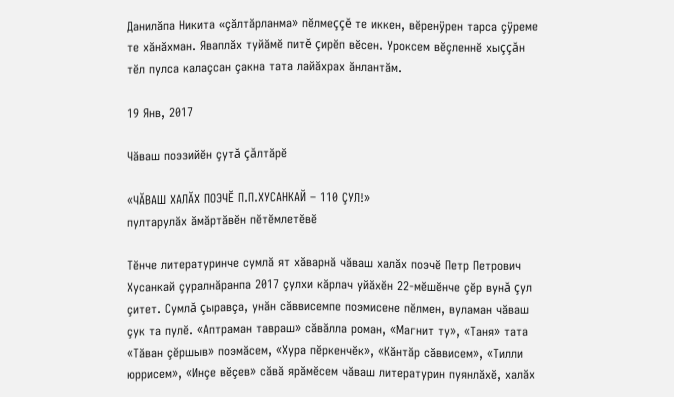Данилăпа Никита «çăлтăрланма» пĕлмеççĕ те иккен, вĕренÿрен тарса çÿреме те хăнăхман. Яваплăх туйăмĕ питĕ çирĕп вĕсен. Уроксем вĕçленнĕ хыççăн тĕл пулса калаçсан çакна тата лайăхрах ăнлантăм.

19 Янв, 2017

Чăваш поэзийĕн çутă çăлтăрĕ

«ЧĂВАШ ХАЛĂХ ПОЭЧĔ П.П.ХУСАНКАЙ – 110 ÇУЛ!»
пултарулăх ăмăртăвĕн пĕтĕмлетĕвĕ

Тĕнче литературинче сумлă ят хăварнă чăваш халăх поэчĕ Петр Петрович Хусанкай çуралнăранпа 2017 çулхи кăрлач уйăхĕн 22-мĕшĕнче çĕр вунă çул çитет. Сумлă çыравçа, унăн сăввисемпе поэмисене пĕлмен, вуламан чăваш çук та пулĕ. «Аптраман тавраш» сăвăлла роман, «Магнит ту», «Таня» тата «Тăван çĕршыв» поэмăсем, «Хура пĕркенчĕк», «Кăнтăр сăввисем», «Тилли юррисем», «Инçе вĕçев» сăвă ярăмĕсем чăваш литературин пуянлăхĕ, халăх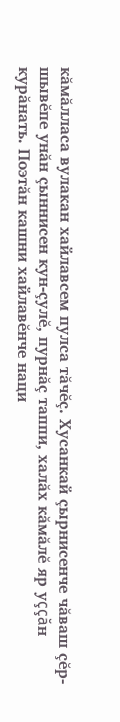кăмăлласа вулакан хайлавсем пулса тăчĕç. Хусанкай çырнисенче чăваш çĕр-шывĕпе унăн çыннисен кун-çулĕ, пурнăç таппи, халăх кăмăлĕ яр уççăн курăнать. Поэтăн кашни хайлавĕнче наци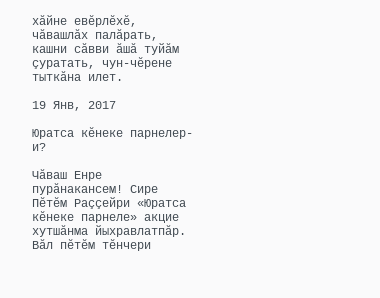хăйне евĕрлĕхĕ, чăвашлăх палăрать, кашни сăвви ăшă туйăм çуратать, чун-чĕрене тыткăна илет.

19 Янв, 2017

Юратса кĕнеке парнелер-и?

Чăваш Енре пурăнакансем! Сире Пĕтĕм Раççейри «Юратса кĕнеке парнеле» акцие хутшăнма йыхравлатпăр. Вăл пĕтĕм тĕнчери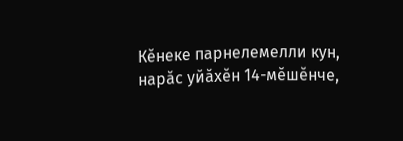Кĕнеке парнелемелли кун, нарăс уйăхĕн 14-мĕшĕнче,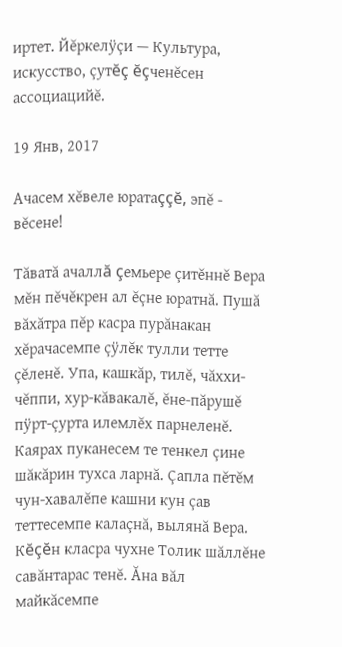иртет. Йĕркелÿçи — Культура, искусство, çутĕç ĕçченĕсен ассоциацийĕ.

19 Янв, 2017

Ачасем хĕвеле юратаççĕ, эпĕ - вĕсене!

Тăватă ачаллă çемьере çитĕннĕ Вера мĕн пĕчĕкрен ал ĕçне юратнă. Пушă вăхăтра пĕр касра пурăнакан хĕрачасемпе çÿлĕк тулли тетте çĕленĕ. Упа, кашкăр, тилĕ, чăххи-чĕппи, хур-кăвакалĕ, ĕне-пăрушĕ пÿрт-çурта илемлĕх парнеленĕ. Каярах пуканесем те тенкел çине шăкăрин тухса ларнă. Çапла пĕтĕм чун-хавалĕпе кашни кун çав теттесемпе калаçнă, вылянă Вера. Кĕçĕн класра чухне Толик шăллĕне савăнтарас тенĕ. Ăна вăл майкăсемпе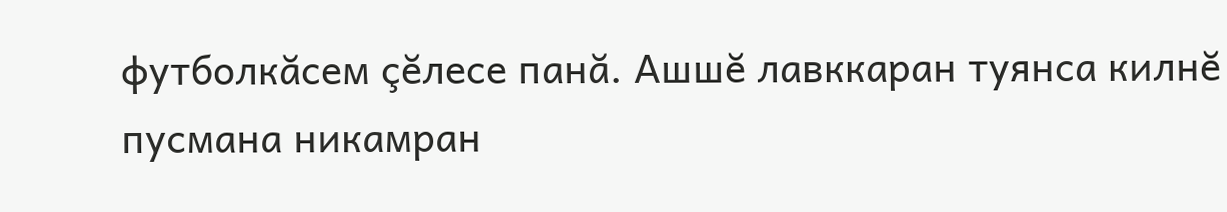футболкăсем çĕлесе панă. Ашшĕ лавккаран туянса килнĕ пусмана никамран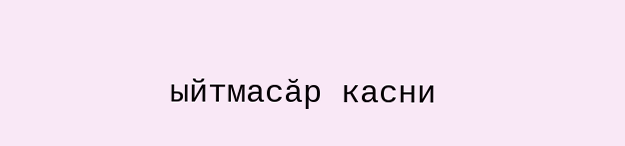ыйтмасăр касни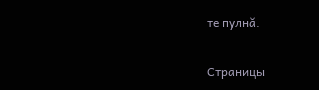те пулнă.

Страницы